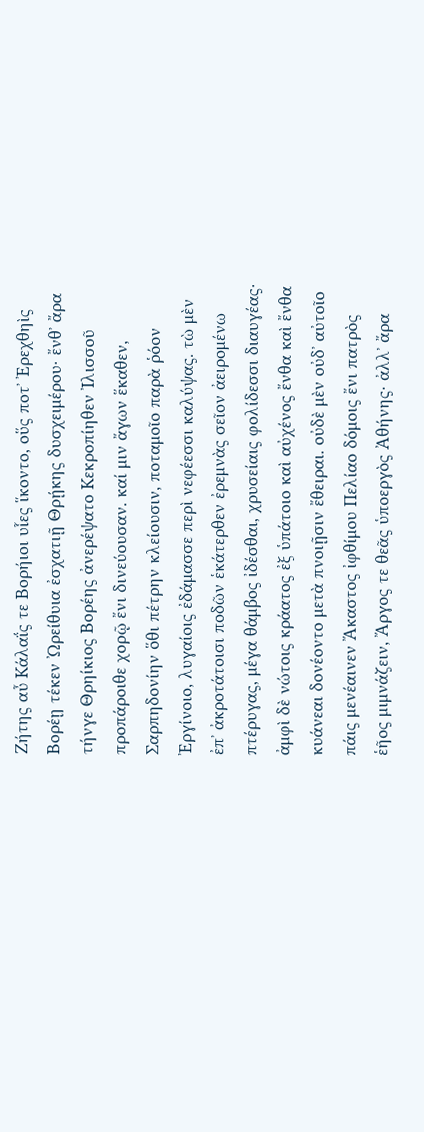Ζήτης αὖ Κάλαΐς τε Βορήιοι υἷες ἵκοντο, οὕς ποτʼ Ἐρεχθηὶς Βορέῃ τέκεν Ὠρείθυια ἐσχατιῇ Θρῄκης δυσχειμέρου· ἔνθʼ ἄρα τήνγε Θρηίκιος Βορέης ἀνερέψατο Κεκροπίηθεν Ἰλισσοῦ προπάροιθε χορῷ ἔνι δινεύουσαν. καί μιν ἄγων ἕκαθεν, Σαρπηδονίην ὅθι πέτρην κλείουσιν, ποταμοῖο παρὰ ῥόον Ἐργίνοιο, λυγαίοις ἐδάμασσε περὶ νεφέεσσι καλύψας. τὼ μὲν ἐπʼ ἀκροτάτοισι ποδῶν ἑκάτερθεν ἐρεμνὰς σεῖον ἀειρομένω πτέρυγας, μέγα θάμβος ἰδέσθαι, χρυσείαις φολίδεσσι διαυγέας· ἀμφὶ δὲ νώτοις κράατος ἐξ ὑπάτοιο καὶ αὐχένος ἔνθα καὶ ἔνθα κυάνεαι δονέοντο μετὰ πνοιῇσιν ἔθειραι. οὐδὲ μὲν οὐδʼ αὐτοῖο πάις μενέαινεν Ἄκαστος ἰφθίμου Πελίαο δόμοις ἔνι πατρὸς ἑῆος μιμνάζειν, Ἄργος τε θεᾶς ὑποεργὸς Ἀθήνης· ἀλλʼ ἄρα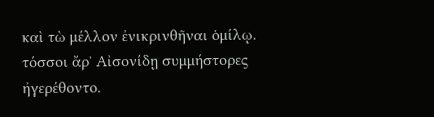καὶ τὼ μέλλον ἐνικρινθῆναι ὁμίλῳ. τόσσοι ἄρʼ Αἰσονίδῃ συμμήστορες ἠγερέθοντο.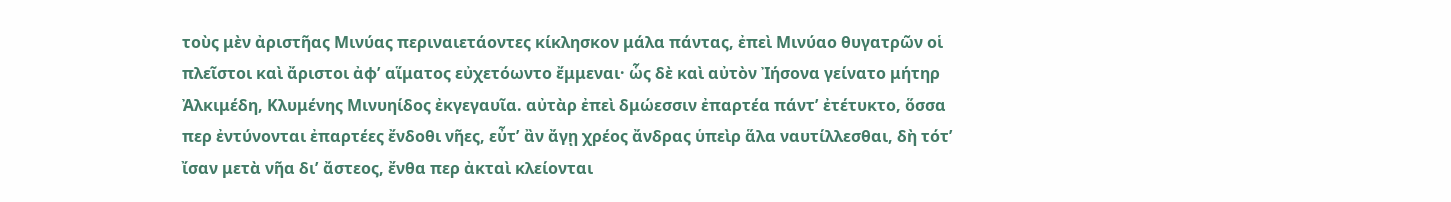τοὺς μὲν ἀριστῆας Μινύας περιναιετάοντες κίκλησκον μάλα πάντας, ἐπεὶ Μινύαο θυγατρῶν οἱ πλεῖστοι καὶ ἄριστοι ἀφʼ αἵματος εὐχετόωντο ἔμμεναι· ὧς δὲ καὶ αὐτὸν Ἰήσονα γείνατο μήτηρ Ἀλκιμέδη, Κλυμένης Μινυηίδος ἐκγεγαυῖα. αὐτὰρ ἐπεὶ δμώεσσιν ἐπαρτέα πάντʼ ἐτέτυκτο, ὅσσα περ ἐντύνονται ἐπαρτέες ἔνδοθι νῆες, εὖτʼ ἂν ἄγῃ χρέος ἄνδρας ὑπεὶρ ἅλα ναυτίλλεσθαι, δὴ τότʼ ἴσαν μετὰ νῆα διʼ ἄστεος, ἔνθα περ ἀκταὶ κλείονται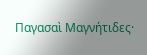Παγασαὶ Μαγνήτιδες·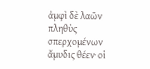ἀμφὶ δὲ λαῶν πληθὺς σπερχομένων ἄμυδις θέεν· οἱ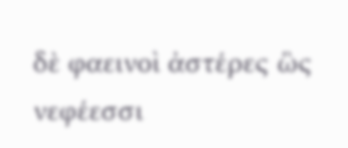δὲ φαεινοὶ ἀστέρες ὣς νεφέεσσι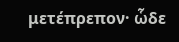μετέπρεπον· ὧδε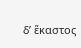δʼ ἕκαστος